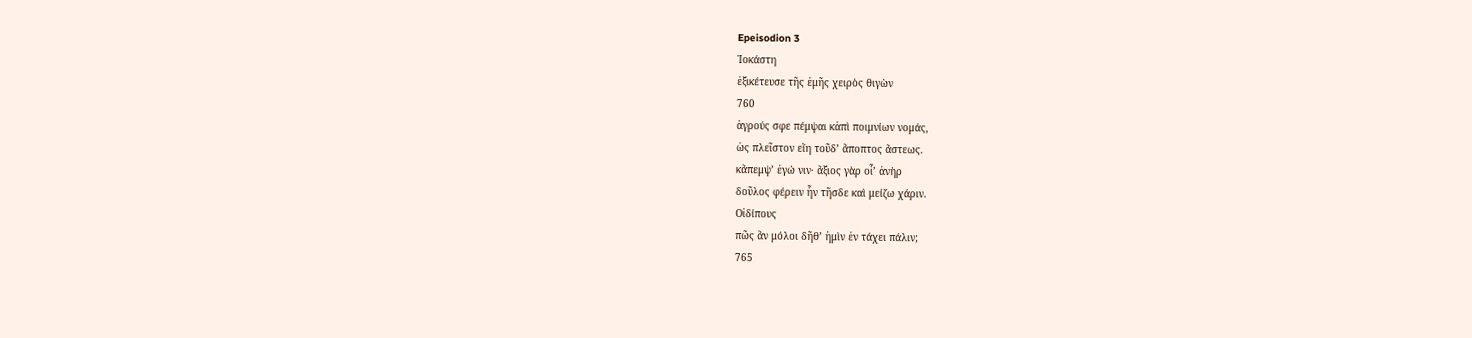Epeisodion 3
Ἰοκάστη
ἐξικέτευσε τῆς ἐμῆς χειρὸς θιγὼν
760
ἀγρούς σφε πέμψαι κἀπὶ ποιμνίων νομάς,
ὡς πλεῖστον εἴη τοῦδʼ ἄποπτος ἄστεως.
κἄπεμψʼ ἐγώ νιν· ἄξιος γὰρ οἷʼ ἀνὴρ
δοῦλος φέρειν ἦν τῆσδε καὶ μείζω χάριν.
Οἰδίπους
πῶς ἂν μόλοι δῆθʼ ἡμὶν ἐν τάχει πάλιν;
765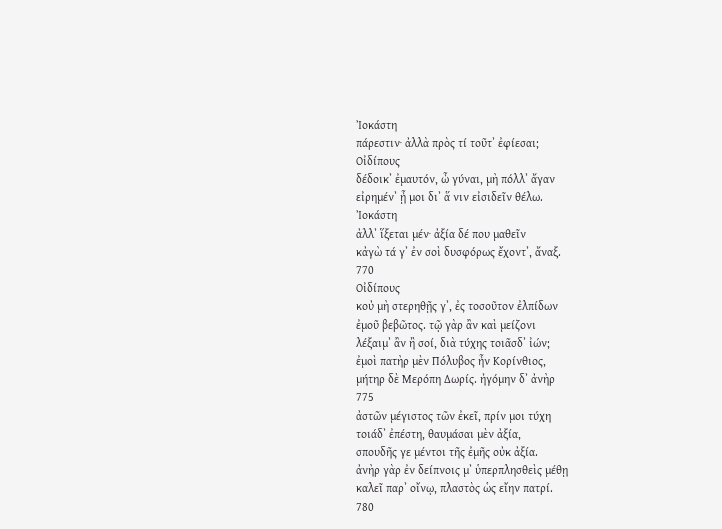Ἰοκάστη
πάρεστιν· ἀλλὰ πρὸς τί τοῦτʼ ἐφίεσαι;
Οἰδίπους
δέδοικʼ ἐμαυτόν, ὦ γύναι, μὴ πόλλʼ ἄγαν
εἰρημένʼ ᾖ μοι διʼ ἅ νιν εἰσιδεῖν θέλω.
Ἰοκάστη
ἀλλʼ ἵξεται μέν· ἀξία δέ που μαθεῖν
κἀγὼ τά γʼ ἐν σοὶ δυσφόρως ἔχοντʼ, ἄναξ.
770
Οἰδίπους
κοὐ μὴ στερηθῇς γʼ, ἐς τοσοῦτον ἐλπίδων
ἐμοῦ βεβῶτος. τῷ γὰρ ἂν καὶ μείζονι
λέξαιμʼ ἂν ἢ σοί, διὰ τύχης τοιᾶσδʼ ἰών;
ἐμοὶ πατὴρ μὲν Πόλυβος ἦν Κορίνθιος,
μήτηρ δὲ Μερόπη Δωρίς. ἠγόμην δʼ ἀνὴρ
775
ἀστῶν μέγιστος τῶν ἐκεῖ, πρίν μοι τύχη
τοιάδʼ ἐπέστη, θαυμάσαι μὲν ἀξία,
σπουδῆς γε μέντοι τῆς ἐμῆς οὐκ ἀξία.
ἀνὴρ γὰρ ἐν δείπνοις μʼ ὑπερπλησθεὶς μέθῃ
καλεῖ παρʼ οἴνῳ, πλαστὸς ὡς εἴην πατρί.
780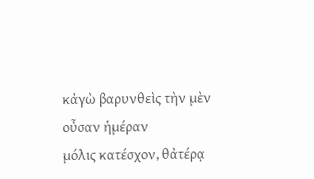κἀγὼ βαρυνθεὶς τὴν μὲν οὖσαν ἡμέραν
μόλις κατέσχον, θἀτέρᾳ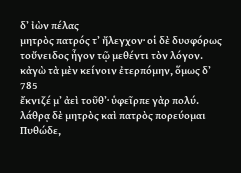δʼ ἰὼν πέλας
μητρὸς πατρός τʼ ἤλεγχον· οἱ δὲ δυσφόρως
τοὔνειδος ἦγον τῷ μεθέντι τὸν λόγον.
κἀγὼ τὰ μὲν κείνοιν ἐτερπόμην, ὅμως δʼ
785
ἔκνιζέ μʼ ἀεὶ τοῦθʼ· ὑφεῖρπε γὰρ πολύ.
λάθρᾳ δὲ μητρὸς καὶ πατρὸς πορεύομαι
Πυθώδε,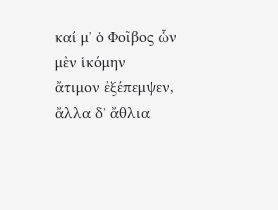καί μʼ ὁ Φοῖβος ὧν μὲν ἱκόμην
ἄτιμον ἐξέπεμψεν, ἄλλα δʼ ἄθλια